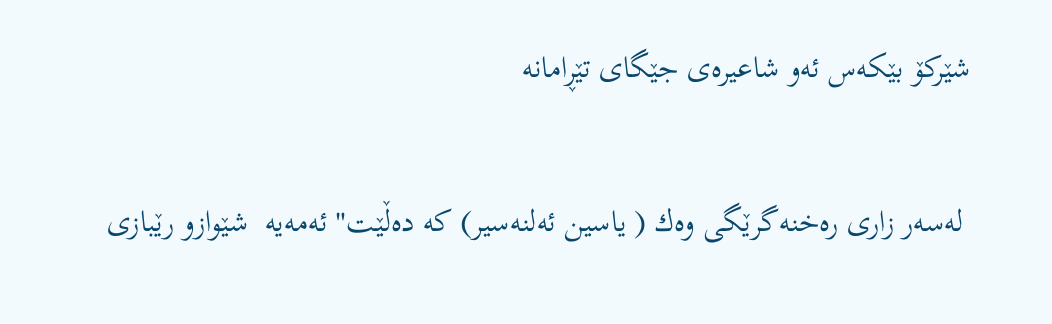شێركۆ بێكه‌س ئه‌و شاعیره‌ی‌ جێگای‌ تێڕامانه‌

 له‌سه‌ر زاری‌ ره‌خنه‌گرێگی‌ وه‌ك ( یاسین ئه‌لنه‌سیر) كه‌ ده‌ڵێت" ئه‌مه‌یه‌  شێوازو رێبازی‌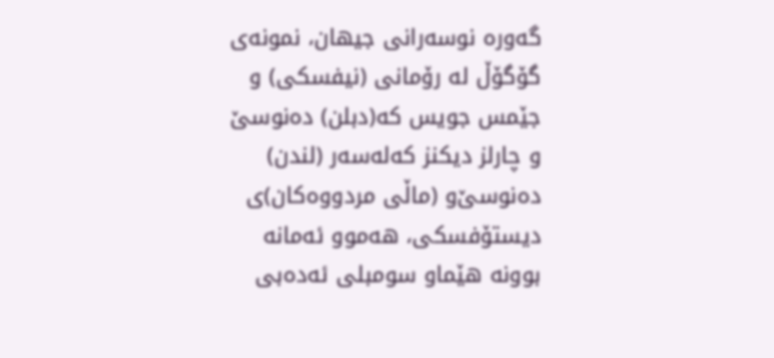گه‌وره‌ نوسه‌رانی‌ جیهان، نمونه‌ی‌ گۆگۆڵ له‌ رۆمانی‌ (نیفسكی) و جێمس جویس كه‌(دبلن) ده‌نوسێ‌ و چارلز دیكنز كه‌له‌سه‌ر (لندن) ده‌نوسێ‌‌و (ماڵی‌ مردووه‌كان)ی‌ دیستۆفسكی‌، هه‌موو ئه‌مانه‌ بوونه‌ هێماو سومبلی‌ ئه‌ده‌بی‌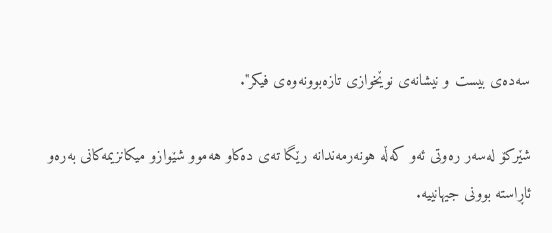سه‌ده‌ی‌ بیست و نیشانه‌ی‌ نوێخوازی‌ تازه‌بوونه‌وه‌ی‌ فیكر".

شێركۆ له‌سه‌ر ره‌وتی‌ ئه‌و كه‌ڵه‌ هونه‌رمه‌ندانه‌ رێگا ته‌ی‌ ده‌كاو هه‌موو شێوازو میكانزیمه‌كانی‌ به‌ره‌و ئاڕاسته‌ بوونی‌ جیهانییه‌.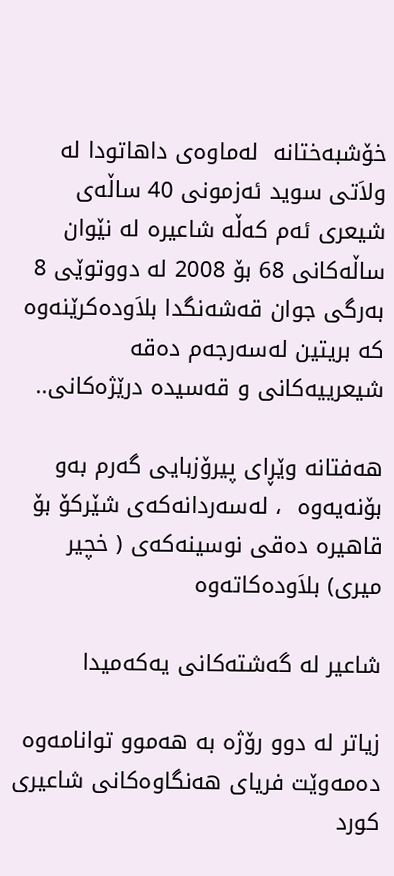خۆشبه‌ختانه‌  له‌ماوه‌ی‌ داهاتودا له‌ ولاَتی‌ سوید ئه‌زمونی‌ 40 ساڵه‌ی‌ شیعری‌ ئه‌م كه‌ڵه‌ شاعیره‌ له‌ نێوان ساڵه‌كانی‌ 68 بۆ 2008 له‌ دووتوێی‌ 8 به‌رگی جوان قه‌شه‌نگدا بلاَوده‌كرێنه‌وه‌ كه‌ بریتین له‌سه‌رجه‌م ده‌قه‌ شیعرییه‌كانی‌ و قه‌سیده‌ درێژه‌كانی‌..

هه‌فتانه‌ وێڕای‌ پیرۆزبایی‌ گه‌رم به‌و بۆنه‌یه‌وه‌  ، له‌سه‌ردانه‌كه‌ی‌ شێركۆ بۆ  قاهیره‌ ده‌قی‌ نوسینه‌كه‌ی‌ ( خچیر میری‌) بلاَوده‌كاته‌وه‌

شاعیر له‌ گه‌شته‌كانی‌ یه‌كه‌میدا

زیاتر له‌ دوو رۆژه‌ به‌ هه‌موو توانامه‌وه‌ ده‌مه‌وێت فریای‌ هه‌نگاوه‌كانی‌ شاعیری‌ كورد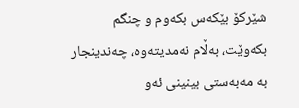شێركۆ بێكه‌س بكه‌وم و چنگم بكه‌وێت، به‌ڵام نه‌مدیته‌وه‌، چه‌ندینجار به‌ مه‌به‌ستی‌ بینینی‌ ئه‌و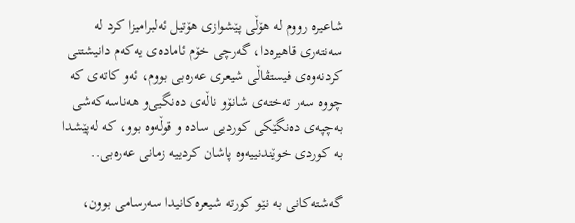شاعیره‌ رووم له‌ هۆڵی‌ پێشوازی‌ هۆتیل ئه‌لبرامیزا كرد له‌ سه‌نته‌ری‌ قاهیره‌دا، گه‌رچی‌ خۆم ئاماده‌ی‌ یه‌كه‌م دانیشتنی‌ كردنه‌وه‌ی‌ فیستڤاڵی‌ شیعری‌ عه‌ره‌بی‌ بووم، ئه‌و كاته‌ی‌ كه‌ چووه‌ سه‌ر ته‌خته‌ی‌ شانۆو ناڵه‌ی‌ ده‌نگیی‌‌و هه‌ناسه‌كه‌شی‌ به‌چپه‌ی‌ ده‌نگێكی‌ كوردیی‌ ساده‌ و قوڵه‌وه‌ بوو، كه‌ له‌پێشدا به‌ كوردی‌ خوێندنییه‌وه‌ پاشان كردییه‌ زمانی‌ عه‌ره‌بی‌..

گه‌شته‌كانی‌ به‌ نێو كورته‌ شیعره‌كانیدا سه‌رسامی‌ بوون،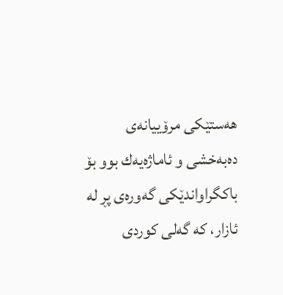هه‌ستێكی‌ مرۆییانه‌ی‌ ده‌به‌خشی‌ ‌و ئاماژه‌یه‌ك بوو بۆ باكگراواندێكی‌ گه‌وره‌ی‌ پڕ له‌ ئازار، كه‌ گه‌لی‌ كوردی‌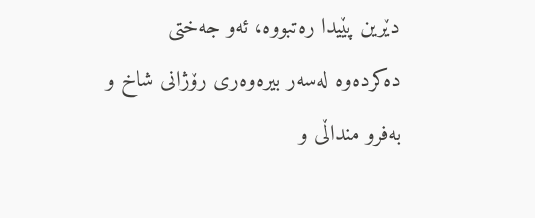دێرین پێیدا ره‌تبووه‌، ئه‌و جه‌ختی‌ ده‌كرده‌وه‌ له‌سه‌ر بیره‌وه‌ری رۆژانی‌ شاخ و به‌فرو منداڵی‌ و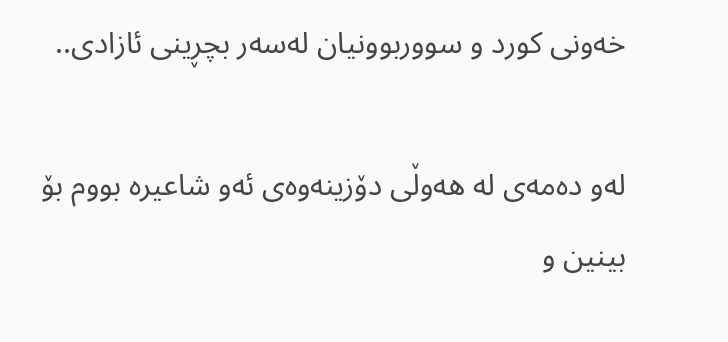خه‌ونی‌ كورد و سووربوونیان له‌سه‌ر بچڕینی‌ ئازادی‌..

له‌و ده‌مه‌ی‌ له‌ هه‌وڵی‌ دۆزینه‌وه‌ی‌ ئه‌و شاعیره‌ بووم بۆ بینین و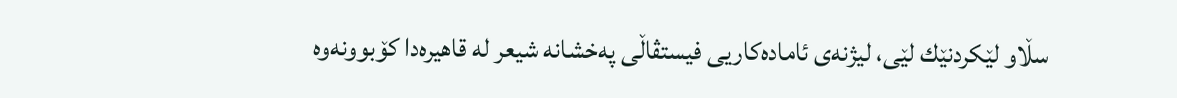سڵاو لێكردنێك لێی‌، لیژنه‌ی‌ ئاماده‌كاریی‌ فیستڤاڵی‌ په‌خشانه‌ شیعر له‌ قاهیره‌دا كۆبوونه‌وه‌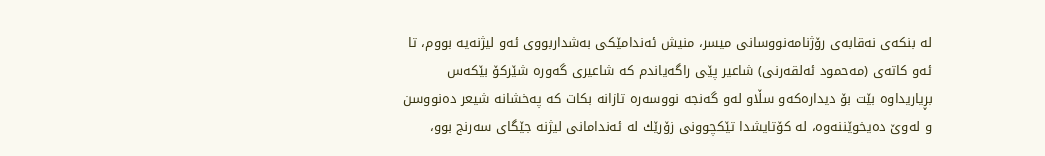له‌ بنكه‌ی‌ نه‌قابه‌ی‌ رۆژنامه‌نووسانی‌ میسر، منیش ئه‌ندامێكی‌ به‌شداربووی‌ ئه‌و لیژنه‌یه‌ بووم، تا ئه‌و كاته‌ی‌ (مه‌حمود ئه‌لقه‌رنی‌) شاعیر پێی‌ راگه‌یاندم كه‌ شاعیری‌ گه‌وره‌ شێركۆ بێكه‌س بڕیاریداوه‌ بێت بۆ دیداره‌كه‌و سڵاو له‌و گه‌نجه‌ نووسه‌ره‌ تازانه‌ بكات كه‌ په‌خشانه‌ شیعر ده‌نووسن و له‌وێ‌ ده‌یخوێننه‌وه‌، له‌ كۆتایشدا تێكچوونی‌ زۆرێك له‌ ئه‌ندامانی‌ لیژنه‌ جێگای‌ سه‌رنج بوو،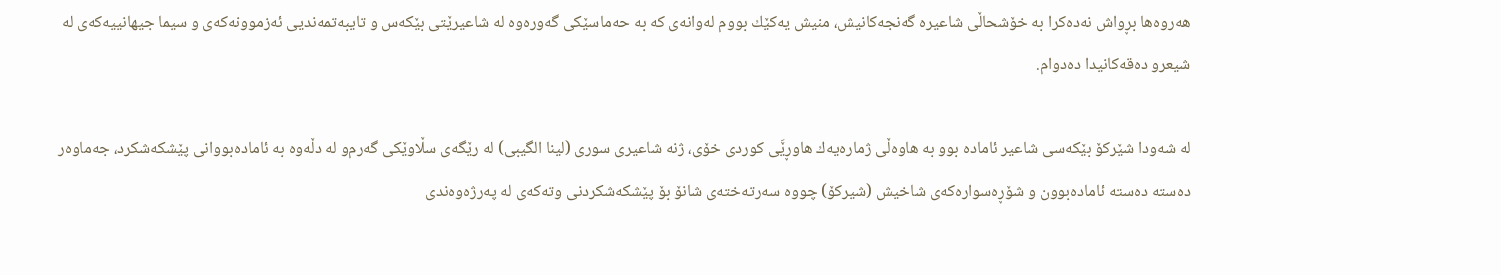هه‌روه‌ها بڕواش نه‌ده‌كرا به‌ خۆشحاڵی‌ شاعیره‌ گه‌نجه‌كانیش، منیش یه‌كێك بووم له‌وانه‌ی‌ كه‌ به‌ حه‌ماسێكی‌ گه‌وره‌وه‌ له‌ شاعیرێتی‌ بێكه‌س و تایبه‌تمه‌ندیی‌ ئه‌زموونه‌كه‌ی‌ و سیما جیهانییه‌كه‌ی‌ له‌ شیعرو ده‌قه‌كانیدا ده‌دوام.

له‌ شه‌ودا شێركۆ بێكه‌سی‌ شاعیر ئاماده‌ بوو به‌ هاوه‌ڵی‌ ژماره‌یه‌ك هاوڕێَی‌ كوردی‌ خۆی‌، ژنه‌ شاعیری‌ سوری (لینا الگیبی) له‌ رێگه‌ی‌ سڵاوێكی‌ گه‌رم‌و له‌ دڵه‌وه‌ به‌ ئاماده‌بووانی‌ پێشكه‌شكرد، جه‌ماوه‌ر ده‌سته‌ ده‌سته‌ ئاماده‌بوون و شۆڕه‌سواره‌كه‌ی‌ شاخیش (شیركۆ) چووه‌ سه‌رته‌خته‌ی‌ شانۆ بۆ پێشكه‌شكردنی‌ وته‌كه‌ی‌ له‌ په‌رژه‌وه‌ندی‌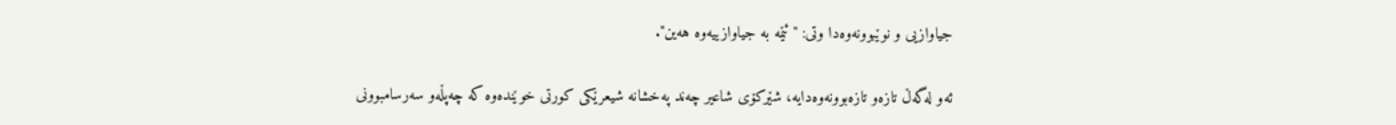جیاوازیی‌ و نوێبوونه‌وه‌دا وتی‌: "ئێمه‌ به‌ جیاوازییه‌وه‌ هه‌ین".

ئه‌و له‌گه‌ڵ تازه‌و تازه‌بوونه‌وه‌دایه‌، شێركۆی‌ شاعیر چه‌ند په‌خشانه‌ شیعرێكی‌ كورتی‌ خوێنده‌وه‌ كه‌ چه‌پڵه‌و سه‌رسامبوونی‌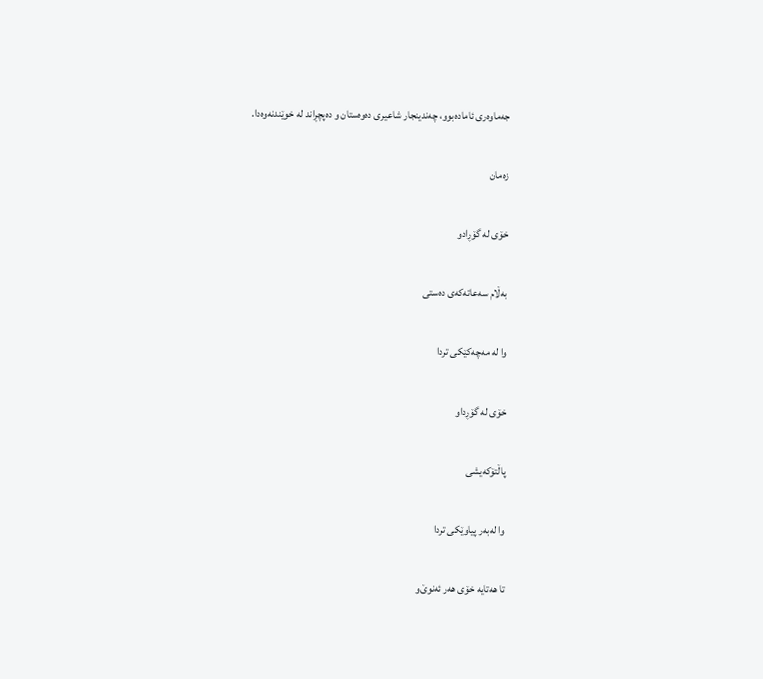جه‌ماوه‌ری‌ ئاماده‌بوو، چه‌ندینجار شاعیری‌ ده‌وه‌ستان و ده‌پچڕاند له‌ خوێندنه‌وه‌دا.

زه‌مان

خۆی‌ له‌ گۆڕاد‌و

به‌ڵام سه‌عاته‌كه‌ی‌ ده‌ستی‌

وا له‌ مه‌چه‌كێكی‌ تردا

خۆی‌ له‌ گۆڕدا‌و

پاڵتۆكه‌یشی‌

وا له‌به‌ر پیاوێكی‌ تردا

تا هه‌تایه‌ خۆی‌ هه‌ر ئه‌نوێ‌‌و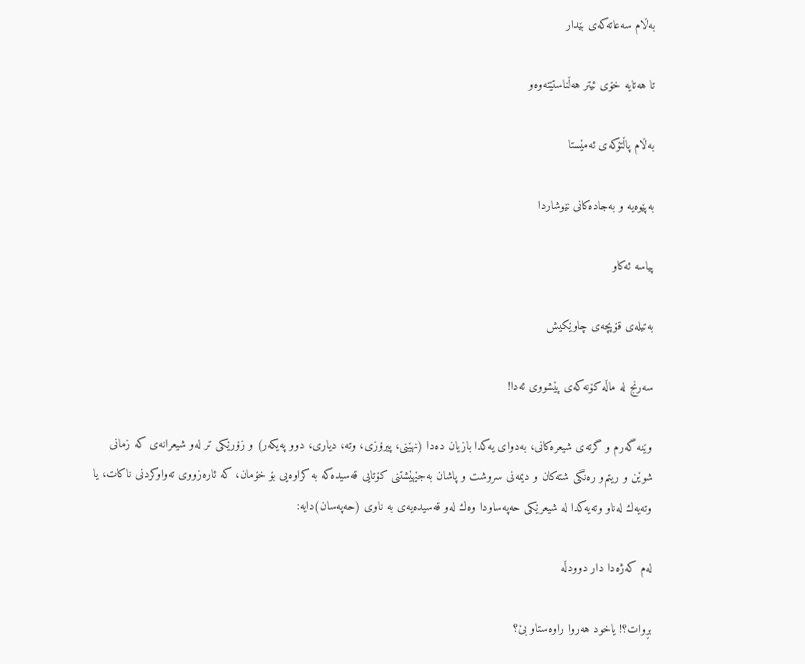به‌ڵام سه‌عاته‌كه‌ی‌ بێدار

تا هه‌تایه‌ خۆی‌ ئیتر هه‌ڵناستێته‌وه‌‌و

به‌ڵام پاڵتۆكه‌ی‌ ئه‌مێستا

به‌پێوه‌یه‌ ‌و به‌جاده‌كانی‌ نێوشاردا

پیاسه‌ ئه‌كا‌و

به‌تیله‌ی‌ قۆپچه‌ی‌ چاوێكیش

سه‌رنج له‌ ماڵه‌ كۆنه‌كه‌ی‌ پێشووی‌ ئه‌دا!

وێنه‌ گه‌رم و گرته‌ی‌ شیعره‌كانی‌، به‌دوای یه‌كدا بازیان ده‌دا (نهێنی‌، پیرۆزی‌، وته‌، دیاری‌، دوو په‌یكه‌ر) و زۆرێكی‌ تر له‌و شیعرانه‌ی‌ كه‌ زمانی‌ شوێن و ریتم‌و ره‌نگی‌ شته‌كان و دیمه‌نی‌ سروشت و پاشان به‌جێهێشتنی‌ كۆتایی‌ قه‌سیده‌كه‌ به‌ كراوه‌یی‌ بۆ خۆمان، كه‌ ئاره‌زووی‌ ته‌واوكردنی‌ ناكات، یا وته‌یه‌ك له‌ناو وته‌یه‌كدا له‌ شیعرێكی‌ حه‌په‌ساودا وه‌ك له‌و قه‌سیده‌یه‌ی‌ به‌ ناوی‌ (حه‌په‌سان)دایه‌:

له‌م كه‌ژه‌دا دار دوودڵه‌

بڕوات؟! یاخود هه‌روا راوه‌ستاو بێ‌؟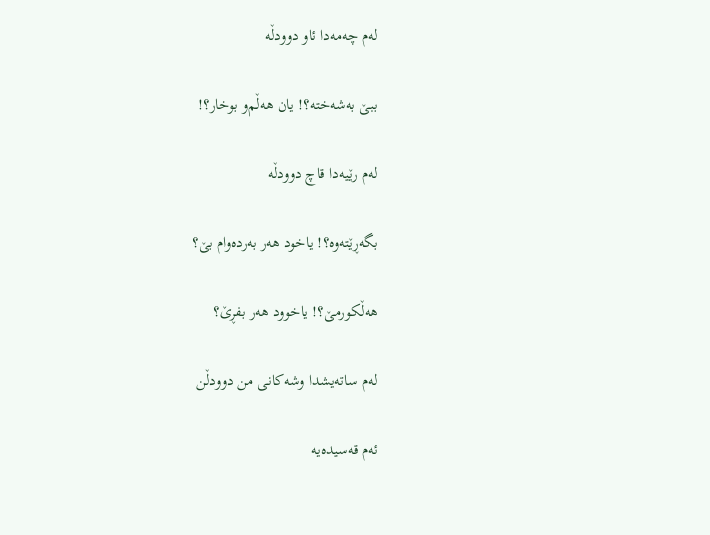له‌م چه‌مه‌دا ئاو دوودڵه‌

ببێ‌ به‌شه‌خته‌؟! یان هه‌ڵم‌و بوخار؟!

له‌م رێیه‌دا قاچ دوودڵه‌

بگه‌ڕێته‌وه‌؟! یاخود هه‌ر به‌رده‌وام بێ‌؟

هه‌ڵكورمێ‌؟! یاخوود هه‌ر بفڕێ‌؟

له‌م ساته‌یشدا وشه‌كانی‌ من دوودڵن

ئه‌م قه‌سیده‌یه‌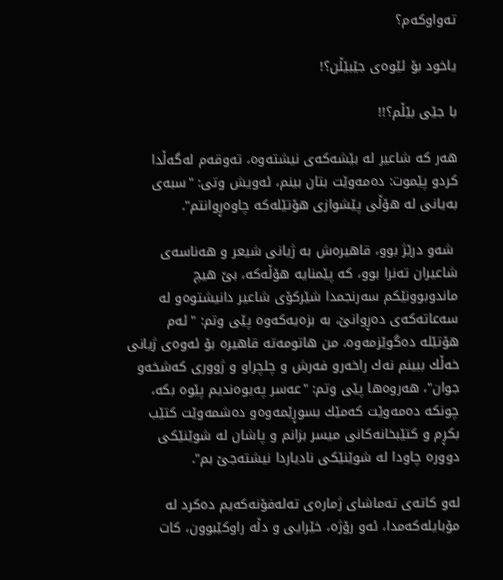ته‌واوكه‌م؟

یاخود بۆ ئێوه‌ی‌ جێبێڵن؟!

با جێی‌ بێڵم؟!!

هه‌ر كه‌ شاعیر له‌ بێشه‌كه‌ی‌ نیشته‌وه‌، ته‌وقه‌م له‌گه‌ڵدا كردو پێموت: ده‌مه‌وێت بتان بینم، ئه‌ویش وتی‌: "سبه‌ی‌ به‌یانی‌ له‌ هۆڵی‌ پێشوازی‌ هۆتێله‌كه‌ چاوه‌ڕوانتم".

 شه‌و درێژ بوو، قاهیره‌ش به‌ ژیانی‌ شیعر و هه‌ناسه‌ی‌ شاعیران ته‌نرا بوو، كه‌ پێمنایه‌ هۆڵه‌كه‌، بێ هیچ ماندوبوونێكم سه‌رنجمدا شێركۆی‌ شاعیر دانیشتوه‌و له‌ سه‌عاته‌كه‌ی‌ ده‌ڕوانێ، به‌ بزه‌یه‌كه‌وه‌ پێی‌ وتم: "ئه‌م هۆتێله‌ ده‌گوێزمه‌وه‌، من هاتومه‌ته‌ قاهیره‌ بۆ ئه‌وه‌ی‌ ژیانی‌ خه‌ڵك ببینم نه‌ك راخه‌رو فه‌رش و چلچراو و ژووری‌ كه‌شخه‌و جوان"، هه‌روه‌ها پێی‌ وتم: "عه‌سر په‌یوه‌ندیم پێوه‌ بكه‌، چونكه‌ ده‌مه‌وێت كه‌مێك بسوڕێمه‌وه‌و ده‌شمه‌وێت كتێب بكڕم و كتێبخانه‌كانی‌ میسر بزانم و پاشان له‌ شوێنێكی‌ دووره‌ چاودا له‌ شوێنێكی‌ نادیاردا نیشته‌جێ بم".

له‌و كاته‌ی‌ ته‌ماشای‌ ژماره‌ی‌ ته‌له‌فۆنه‌كه‌یم ده‌كرد له‌ مۆبایله‌كه‌مدا، ئه‌و رۆژه‌، خێرایی‌ و دڵه‌ راوكێبوون، كات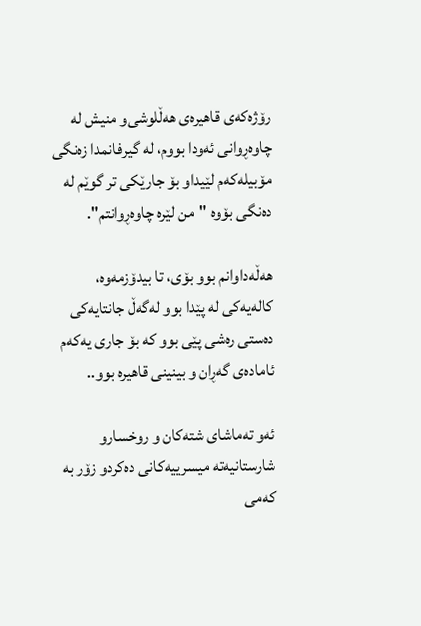رۆژه‌كه‌ی‌ قاهیره‌ی‌ هه‌ڵلوشی‌‌و منیش له‌ چاوه‌ڕوانی ئه‌ودا بووم، له‌ گیرفانمدا زه‌نگی‌ مۆبیله‌كه‌م لێیدا‌و بۆ جارێكی‌ تر گوێم له‌ ده‌نگی‌ بۆوه‌ "من لێره‌ چاوه‌ڕوانتم".

هه‌ڵه‌داوانم بوو بۆی‌، تا بیدۆزمه‌وه‌، كاله‌یه‌كی‌ له‌ پێدا بوو له‌گه‌ڵ جانتایه‌كی‌ ده‌ستی‌ ره‌شی‌ پێی‌ بوو كه‌ بۆ جاری‌ یه‌كه‌م ئاماده‌ی‌ گه‌ڕان و بینینی‌ قاهیره‌ بوو..

ئه‌و ته‌ماشای‌ شته‌كان و روخسارو شارستانیه‌ته‌ میسرییه‌كانی‌ ده‌كردو زۆر به‌ كه‌می‌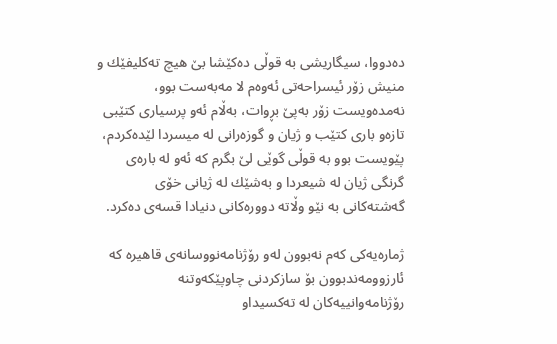ده‌دووا، سیگاریشی‌ به‌ قوڵی‌ ده‌كێشا بێ‌ هیچ ته‌كلیفێك و منیش زۆر ئیسراحه‌تی‌ ئه‌وه‌م لا مه‌به‌ست بوو، نه‌مده‌ویست زۆر به‌پێ بڕوات، به‌ڵام ئه‌و پرسیاری‌ كتێبی‌ تازه‌و باری‌ كتێب و ژیان و گوزه‌رانی‌ له‌ میسردا لێده‌كردم، پێویست بوو به‌ قوڵی‌ گوێی‌ لێ بگرم كه‌ ئه‌و له‌ باره‌ی‌ گرنگی‌ ژیان له‌ شیعردا و به‌شێك له‌ ژیانی‌ خۆی‌ گه‌شته‌كانی‌ به‌ نێو وڵاته‌ دووره‌كانی‌ دنیادا قسه‌ی‌ ده‌كرد.

ژماره‌یه‌كی‌ كه‌م نه‌بوون له‌و رۆژنامه‌نووسانه‌ی‌ قاهیره‌ كه‌ ئارزوومه‌ندبوون بۆ سازكردنی‌ چاوپێكه‌وتنه‌ رۆژنامه‌وانییه‌كان له‌ ته‌كسیدا‌و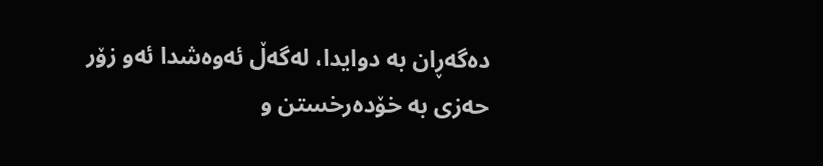ده‌گه‌ڕان به‌ دوایدا، له‌گه‌ڵ ئه‌وه‌شدا ئه‌و زۆر حه‌زی‌ به‌ خۆده‌رخستن و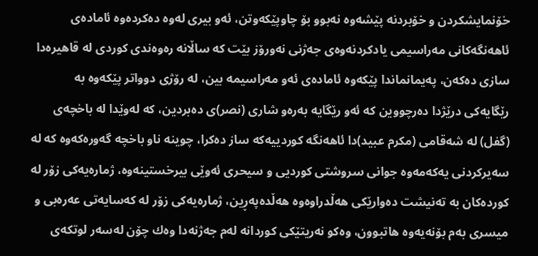خۆنمایشكردن و خۆبردنه‌ پێشه‌وه‌ نه‌بوو بۆ چاوپێكه‌وتن، ئه‌و بیری‌ له‌وه‌ ده‌كرده‌وه‌ ئاماده‌ی‌ ئاهه‌نگه‌كانی‌ مه‌راسیمی‌ یادكردنه‌وه‌ی‌ جه‌ژنی‌ نه‌ورۆز بێت كه‌ ساڵانه‌ ره‌وه‌ندی‌ كوردی‌ له‌ قاهیره‌دا سازی‌ ده‌كه‌ن، په‌یمانماندا پێكه‌وه‌ ئاماده‌ی‌ ئه‌و مه‌راسیمه‌ بین، له‌ رۆژی‌ دوواتر پێكه‌وه‌ به‌ رێگایه‌كی‌ درێژدا ده‌رچووین كه‌ ئه‌و رێگایه‌ به‌ره‌و شاری‌ (نصر)ی‌ ده‌بردین، كه‌ له‌وێدا له‌ باخچه‌ی‌ (گفل) له‌ شه‌قامی‌ (مكرم عبید)دا ئاهه‌نگه‌ كوردییه‌كه‌ ساز ده‌كرا، چوینه‌ ناو باخچه‌ گه‌وره‌كه‌وه‌ كه‌ له‌ سه‌یركردنی‌ یه‌كه‌مه‌وه‌ جوانی‌ سروشتی‌ كوردیی‌ و سیحری‌ ئه‌وێی‌ بیرخستینه‌وه‌، ژماره‌یه‌كی‌ زۆر له‌ كورده‌كان به‌ ته‌نیشت ده‌وارێكی‌ هه‌ڵدراوه‌وه‌ هه‌ڵده‌په‌ڕین، ژماره‌یه‌كی‌ زۆر له‌ كه‌سایه‌تی‌ عه‌ره‌بی‌ و میسری‌ به‌م بۆنه‌یه‌وه‌ هاتبوون، وه‌كو نه‌ریتێكی‌ كوردانه‌ له‌م جه‌ژنه‌دا وه‌ك چۆن له‌سه‌ر لوتكه‌ی‌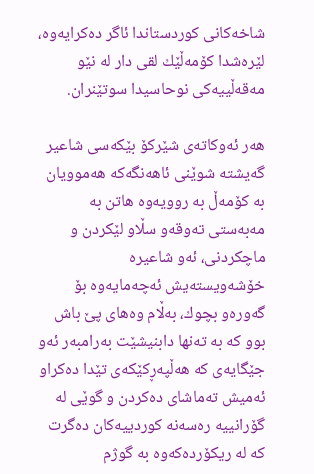شاخه‌كانی‌ كوردستاندا ئاگر ده‌كرایه‌وه‌، لێره‌شدا كۆمه‌ڵێك لقی‌ دار له‌ نێو مه‌قه‌ڵییه‌كی‌ نوحاسیدا سوتێنران.

هه‌ر ئه‌وكاته‌ی‌ شێركۆ بێكه‌سی‌ شاعیر گه‌یشته‌ شوێنی‌ ئاهه‌نگه‌كه‌ هه‌موویان به‌ كۆمه‌ڵ به‌ روویه‌وه‌ هاتن به‌ مه‌به‌ستی‌ ته‌وقه‌و سڵاو لێكردن و ماچكردنی‌، ئه‌و شاعیره‌ خۆشه‌ویسته‌یش ئه‌چه‌مایه‌وه‌ بۆ گه‌وره‌و بچوك، به‌ڵام وه‌های‌ پێ باش بوو كه‌ به‌ ته‌نها دابنیشێت به‌رامبه‌ر ئه‌و جێگایه‌ی‌ كه‌ هه‌ڵپه‌ڕكێكه‌ی‌ تێدا ده‌كراو ئه‌میش ته‌ماشای‌ ده‌كردن و گوێی‌ له‌ گۆرانییه‌ ره‌سه‌نه‌ كوردییه‌كان ده‌گرت كه‌ له‌ ریكۆرده‌كه‌وه‌ به‌ گوژم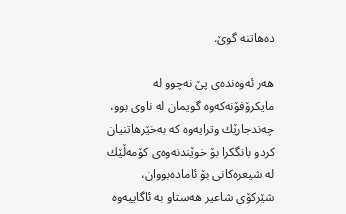ده‌هاتنه‌ گوێ‌.

هه‌ر ئه‌وه‌نده‌ی‌ پێ نه‌چوو له‌ مایكرۆفۆنه‌كه‌وه‌ گویمان له‌ ناوی‌ بوو، چه‌ندجارێك وترایه‌وه‌ كه‌ به‌خێرهاتنیان كردو بانگكرا بۆ خوێندنه‌وه‌ی‌ كۆمه‌ڵێك له‌ شیعره‌كانی‌ بۆ ئاماده‌بووان، شێركۆی‌ شاعیر هه‌ستاو به‌ ئاگاییه‌وه‌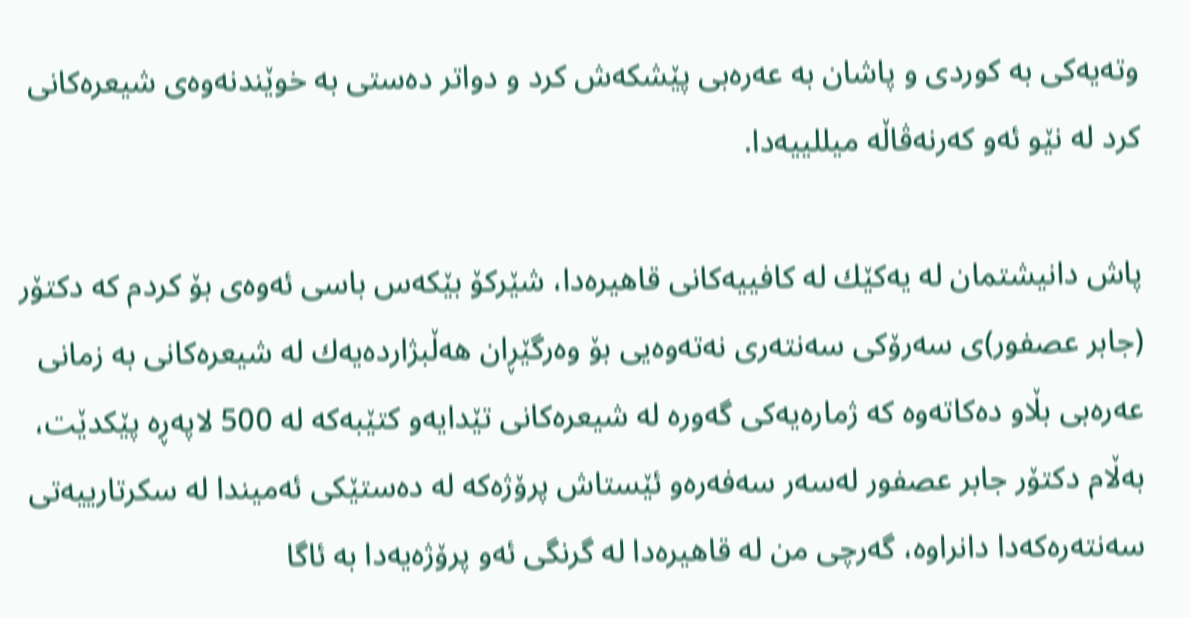وته‌یه‌كی‌ به‌ كوردی‌ و پاشان به‌ عه‌ره‌بی‌ پێشكه‌ش كرد و دواتر ده‌ستی‌ به‌ خوێندنه‌وه‌ی‌ شیعره‌كانی‌ كرد له‌ نێو ئه‌و كه‌رنه‌ڤاڵه‌ میللییه‌دا.

پاش دانیشتمان له‌ یه‌كێك له‌ كافییه‌كانی‌ قاهیره‌دا، شێركۆ بێكه‌س باسی‌ ئه‌وه‌ی‌ بۆ كردم كه‌ دكتۆر (جابر عصفور)ی‌ سه‌رۆكی‌ سه‌نته‌ری‌ نه‌ته‌وه‌یی‌ بۆ وه‌رگێڕان هه‌ڵبژارده‌یه‌ك له‌ شیعره‌كانی‌ به‌ زمانی‌ عه‌ره‌بی‌ بڵاو ده‌كاته‌وه‌ كه‌ ژماره‌یه‌كی‌ گه‌وره‌ له‌ شیعره‌كانی‌ تێدایه‌و كتێبه‌كه‌ له‌ 500 لاپه‌ڕه‌ پێكدێت، به‌ڵام دكتۆر جابر عصفور له‌سه‌ر سه‌فه‌ره‌و ئێستاش پرۆژه‌كه‌ له‌ ده‌ستێكی‌ ئه‌میندا له‌ سكرتارییه‌تی‌ سه‌نته‌ره‌كه‌دا دانراوه‌، گه‌رچی‌ من له‌ قاهیره‌دا له‌ گرنگی‌ ئه‌و پرۆژه‌یه‌دا به‌ ئاگا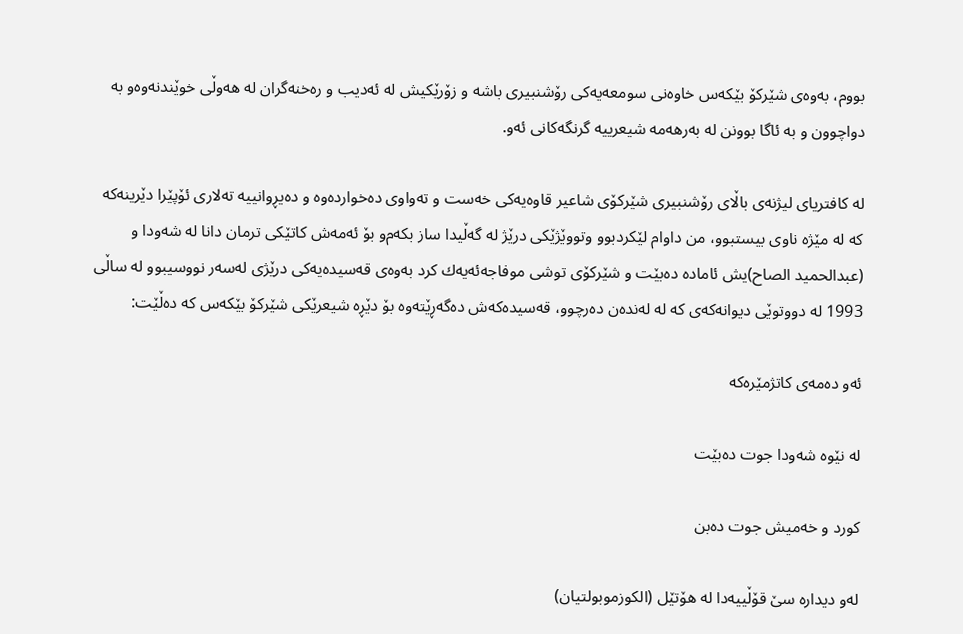بووم، به‌وه‌ی‌ شێركۆ بێكه‌س خاوه‌نی‌ سومعه‌یه‌كی‌ رۆشنبیری‌ باشه‌ ‌و زۆرێكیش له‌ ئه‌دیب و ره‌خنه‌گران له‌ هه‌وڵی‌ خوێندنه‌وه‌و به‌ دواچوون و به‌ ئاگا بوونن له‌ به‌رهه‌مه‌ شیعرییه‌ گرنگه‌كانی‌ ئه‌و.

له‌ كافتریای‌ لیژنه‌ی‌ باڵای‌ رۆشنبیری‌ شێركۆی‌ شاعیر قاوه‌یه‌كی‌ خه‌ست و ته‌واوی‌ ده‌خوارده‌وه‌ و ده‌یڕوانییه‌ ته‌لاری‌ ئۆپێرا دێرینه‌كه‌ كه‌ له‌ مێژه‌ ناوی‌ بیستبوو، من داوام لێكردبوو وتووێژێكی‌ درێژ له‌ گه‌ڵیدا ساز بكه‌م‌و بۆ ئه‌مه‌ش كاتێكی‌ ترمان دانا له‌ شه‌ودا و (عبدالحمید الصاح)یش ئاماده‌ ده‌بێت و شێركۆی‌ توشی‌ موفاجه‌ئه‌یه‌ك كرد به‌وه‌ی‌ قه‌سیده‌یه‌كی‌ درێژی‌ له‌سه‌ر نووسیبوو له‌ ساڵی‌ 1993 له‌ دووتوێی‌ دیوانه‌كه‌ی‌ كه‌ له‌ له‌نده‌ن ده‌رچوو، قه‌سیده‌كه‌ش ده‌گه‌ڕێته‌وه‌ بۆ دێڕه‌ شیعرێكی‌ شێركۆ بێكه‌س كه‌ ده‌ڵێت:

ئه‌و ده‌مه‌ی‌ كاتژمێره‌كه‌

له‌ نێوه‌ شه‌ودا جوت ده‌بێت

كورد و خه‌میش جوت ده‌بن

له‌و دیداره‌ سێ قۆڵییه‌دا له‌ هۆتێل (الكوزموبولتیان)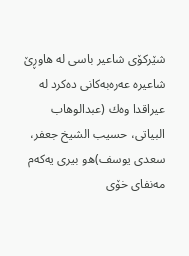شێركۆی‌ شاعیر باسی‌ له‌ هاوڕێ شاعیره‌ عه‌ره‌به‌كانی‌ ده‌كرد له‌ عیراقدا وه‌ك (عبدالوهاب البیاتی‌، حسیب الشیخ جعفر، سعدی‌ یوسف)ه‌و بیری‌ یه‌كه‌م مه‌نفای‌ خۆی‌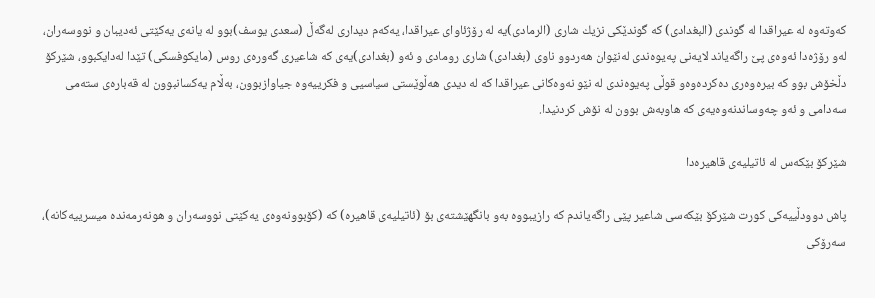كه‌وته‌وه‌ له‌ عیراقدا له‌ گوندی‌ (البغدادی‌) كه‌ گوندێكی‌ نزیك شاری‌ (الرمادی‌)یه‌ له‌ رۆژئاوای‌ عیراقدا، یه‌كه‌م دیداری‌ له‌گه‌ڵ (سعدی‌ یوسف)بوو له‌ یانه‌ی‌ یه‌كێتی‌ ئه‌دیبان و نووسه‌ران، له‌و رۆژه‌دا ئه‌وه‌ی‌ پێ راگه‌یاند لایه‌نی‌ په‌یوه‌ندی‌ له‌نێوان هه‌ردوو ناوی‌ (بغدادی‌) شاری‌ رومادی‌ و ئه‌و (بغدادی‌)یه‌ی‌ كه‌ شاعیری‌ گه‌وره‌ی‌ روس (مایكوفسكی‌) تێدا له‌دایكبوو، شێركۆ دڵخۆش بوو كه‌ بیره‌وه‌ری‌ ده‌كرده‌وه‌و قوڵی‌ په‌یوه‌ندی‌ له‌ نێو نه‌وه‌كانی‌ عیراقدا كه‌ له‌ دیدی‌ هه‌ڵوێستی‌ سیاسیی‌ ‌و فكرییه‌وه‌ جیاوازبوون، به‌ڵام یه‌كسانبوون له‌ قه‌باره‌ی‌ سته‌می‌ سه‌دامی‌ و ئه‌و چه‌وساندنه‌وه‌یه‌ی‌ كه‌ هاوبه‌ش بوون له‌ نۆش كردنیدا.

شێركۆ بێكه‌س له‌ ئاتیلیه‌ی‌ قاهیره‌دا

پاش دوودڵییه‌كی‌ كورت شێركۆ بێكه‌سی‌ شاعیر پێی‌ راگه‌یاندم كه‌ رازیبووه‌ به‌و بانگهێشته‌ی‌ بۆ (ئاتیلیه‌ی‌ قاهیره‌) كه‌ (كۆبوونه‌وه‌ی‌ یه‌كێتی‌ نووسه‌ران و هونه‌رمه‌نده‌ میسرییه‌كانه‌)، سه‌رۆكی‌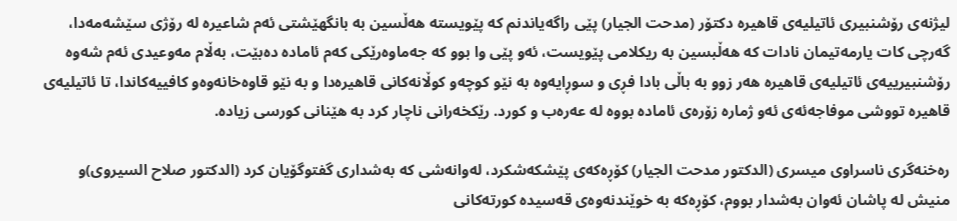لیژنه‌ی‌ رۆشنبیری‌ ئاتیلیه‌ی‌ قاهیره‌ دكتۆر (مدحت الجیار) پێی‌ راگه‌یاندنم كه‌ پێویسته‌ هه‌ڵسین به‌ بانگهێشتی‌ ئه‌م شاعیره‌ له‌ رۆژی‌ سێشه‌مه‌دا، گه‌رچی‌ كات یارمه‌تیمان نادات كه‌ هه‌ڵبسین به‌ ریكلامی‌ پێویست، ئه‌و پێی‌ وا بوو كه‌ جه‌ماوه‌رێكی‌ كه‌م ئاماده‌ ده‌بێت، به‌ڵام مه‌وعیدی‌ ئه‌م شه‌وه‌ رۆشنبیرییه‌ی‌ ئاتیلیه‌ی‌ قاهیره‌ هه‌ر زوو به‌ باڵی‌ بادا فڕی‌ ‌و سوڕایه‌وه‌ به‌ نێو كوچه‌و كوڵانه‌كانی‌ قاهیره‌دا و به‌ نێو قاوه‌خانه‌وه‌و كافییه‌كاندا، تا ئاتیلیه‌ی‌ قاهیره‌ تووشی‌ موفاجه‌ئه‌ی‌ ئه‌و ژماره‌ زۆره‌ی‌ ئاماده‌ بووه‌ له‌ عه‌ره‌ب و كورد. رێكخه‌رانی‌ ناچار كرد به‌ هێنانی‌ كورسی‌ زیاده‌.

ره‌خنه‌گری‌ ناسراوی‌ میسری‌ (الدكتور مدحت الجیار) كۆڕه‌كه‌ی‌ پێشكه‌شكرد، له‌وانه‌شی‌ كه‌ به‌شداری‌ گفتوگۆیان كرد (الدكتور صلاح السیروی)و منیش له‌ پاشان ئه‌وان به‌شدار بووم، كۆڕه‌كه‌ به‌ خوێندنه‌وه‌ی‌ قه‌سیده‌ كورته‌كانی‌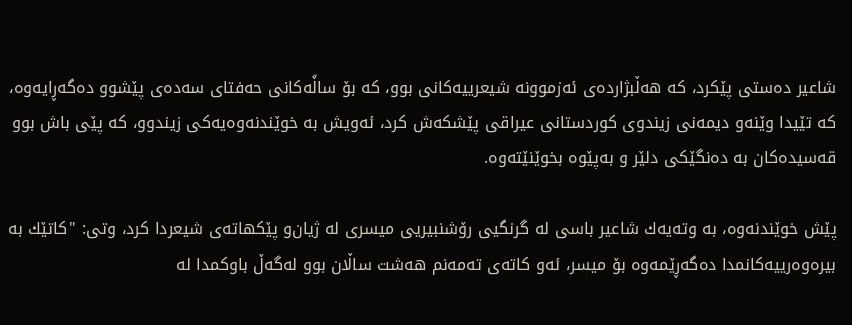شاعیر ده‌ستی‌ پێكرد، كه‌ هه‌ڵبژارده‌ی‌ ئه‌زموونه‌ شیعرییه‌كانی‌ بوو، كه‌ بۆ ساڵَه‌كانی‌ حه‌فتای‌ سه‌ده‌ی‌ پێشوو ده‌گه‌ڕایه‌وه‌، كه‌ تێیدا وێنه‌و دیمه‌نی‌ زیندوی‌ كوردستانی‌ عیراقی‌ پێشكه‌ش كرد، ئه‌ویش به‌ خوێندنه‌وه‌یه‌كی‌ زیندوو، كه‌ پێی‌ باش بوو قه‌سیده‌كان به‌ ده‌نگێكی‌ دلێر و به‌پێوه‌ بخوێنێته‌وه‌.

پێش خوێندنه‌وه‌، به‌ وته‌یه‌ك شاعیر باسی‌ له‌ گرنگیی‌ رۆشنبیریی‌ میسری‌ له‌ ژیان‌و پێكهاته‌ی‌ شیعردا كرد، وتی‌: "كاتێك به‌ بیره‌وه‌رییه‌كانمدا ده‌گه‌ڕێمه‌وه‌ بۆ میسر، ئه‌و كاته‌ی‌ ته‌مه‌نم هه‌شت ساڵان بوو له‌گه‌ڵ باوكمدا له‌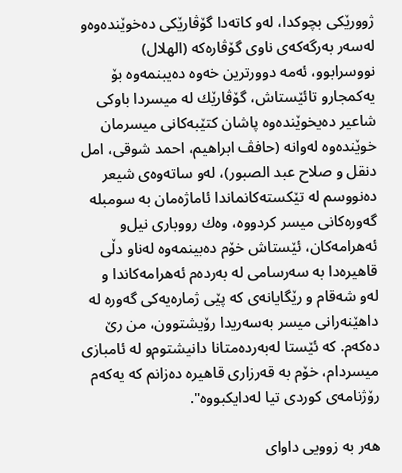ژوورێكی‌ بچوكدا، له‌و كاته‌دا گۆڤارێكی‌ ده‌خوێنده‌وه‌‌و له‌سه‌ر به‌رگه‌كه‌ی‌ ناوی‌ گۆڤاره‌كه‌ (الهلال) نووسرابوو، ئه‌مه‌ دوورترین خه‌وه‌ ده‌یبنمه‌وه‌ بۆ یه‌كمجار‌و تائێستاش، گۆڤارێك له‌ میسردا باوكی‌ شاعیر ده‌یخوێنده‌وه‌ پاشان كتێبه‌كانی‌ میسرمان خوێنده‌وه‌ له‌وانه‌ (حافڤ ابراهیم، احمد شوقی، امل دنقل و صلاح عبد الصبور)، له‌و ساته‌وه‌ی‌ شیعر ده‌نووسم له‌ تێكسته‌كانماندا ئاماژه‌مان به‌ سومبله‌ گه‌وره‌كانی‌ میسر كردووه‌، وه‌ك رووباری‌ نیل‌و ئه‌هرامه‌كان، ئێستاش خۆم ده‌بینمه‌وه‌ له‌ناو دڵی‌ قاهیره‌دا به‌ سه‌رسامی‌ له‌ به‌رده‌م ئه‌هرامه‌كاندا ‌و له‌و شه‌قام و رێگایانه‌ی‌ كه‌ پێی‌ ژماره‌یه‌كی‌ گه‌وره‌ له‌ داهێنه‌رانی‌ میسر به‌سه‌ریدا رۆیشتوون، من رێ ده‌كه‌م. كه‌ ئێستا له‌به‌رده‌متانا دانیشتوم‌و له‌ ئامبازی‌ میسردام، خۆم به‌ قه‌رزاری‌ قاهیره‌ ده‌زانم كه‌ یه‌كه‌م رۆژنامه‌ی‌ كوردی‌ تیا له‌دایكبووه‌".

هه‌ر به‌ زوویی‌ داوای‌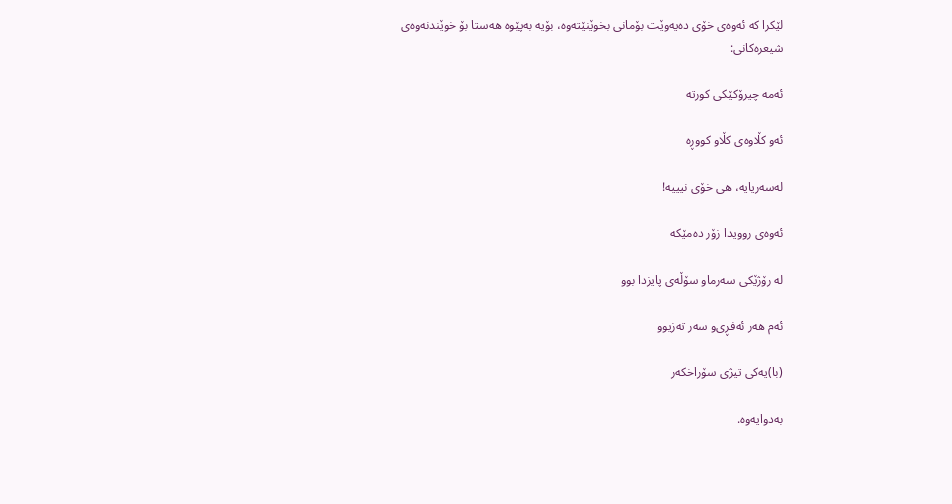لێكرا كه‌ ئه‌وه‌ی‌ خۆی‌ ده‌یه‌وێت بۆمانی‌ بخوێنێته‌وه‌، بۆیه‌ به‌پێوه‌ هه‌ستا بۆ خوێندنه‌وه‌ی‌ شیعره‌كانی‌:

ئه‌مه‌ چیرۆكێكی‌ كورته‌

ئه‌و كڵاوه‌ی‌ كڵاو كووڕه‌

له‌سه‌ریایه‌، هی‌ خۆی‌ نیییه‌!

ئه‌وه‌ی‌ روویدا زۆر ده‌مێكه‌

له‌ رۆژێكی‌ سه‌رما‌و سۆڵه‌ی‌ پایزدا بوو

ئه‌م هه‌ر ئه‌فڕی‌‌و سه‌ر ته‌زیوو

(با)یه‌كی‌ تیژی‌ سۆراخكه‌ر

به‌دوایه‌وه‌.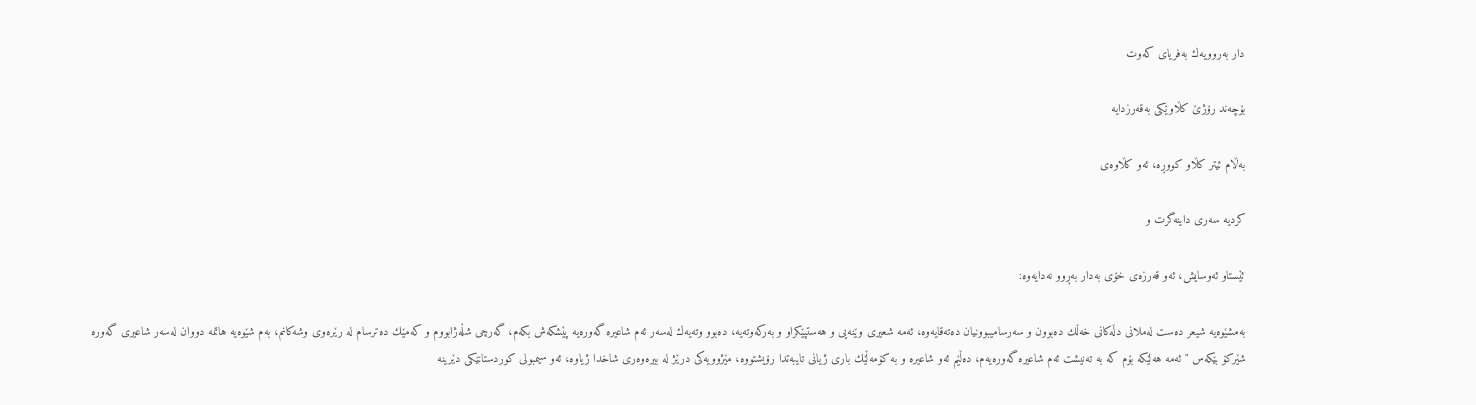دار به‌روویه‌ك به‌فریای‌ كه‌وت

بۆچه‌ند رۆژێ‌ كڵاوێكی‌ به‌قه‌رزدایه‌

به‌ڵام ئیتر كڵا‌و كووڕه‌، ئه‌و كڵاوه‌ی‌

كردیه‌ سه‌ری‌ داینه‌گرت ‌و

ئێستا‌و ئه‌وسایش، ئه‌و قه‌رزه‌ی‌ خۆی‌ به‌دار به‌ڕوو نه‌دایه‌وه‌:

به‌مشێوه‌یه‌ شیعر ده‌ست له‌ملانی‌ دڵه‌كانی‌ خه‌ڵك ده‌بوون و سه‌رسامیبوونیان ده‌ته‌قایه‌وه‌، ئه‌مه‌ شعیری‌ وێنه‌یی‌ و هه‌ستپێكراو و به‌ركه‌وته‌یه‌، ده‌بوو وته‌یه‌ك له‌سه‌ر ئه‌م شاعیره‌ گه‌وره‌یه‌ پێشكه‌ش بكه‌م، گه‌رچی‌ شڵه‌ژابووم و كه‌مێك ده‌ترسام له‌ رێره‌وی‌ وشه‌كانم، به‌م شێوه‌یه‌ هاتمه‌ دووان له‌سه‌ر شاعیری‌ گه‌وره‌ شێركۆ بێكه‌س "ئه‌مه‌ هه‌لێكه‌ بۆم كه‌ به‌ ته‌نیشت ئه‌م شاعیره‌ گه‌وره‌یه‌م، ده‌ڵێم ئه‌و شاعیره‌ و به‌ كۆمه‌ڵێك باری‌ ژیانی‌ تایبه‌تدا رۆیشتووه‌، مێژوویه‌كی‌ درێژ له‌ بیره‌وه‌ری‌ شاخدا ژیاوه‌، ئه‌و سیمبولی‌ كوردستانێكی‌ دێرینه‌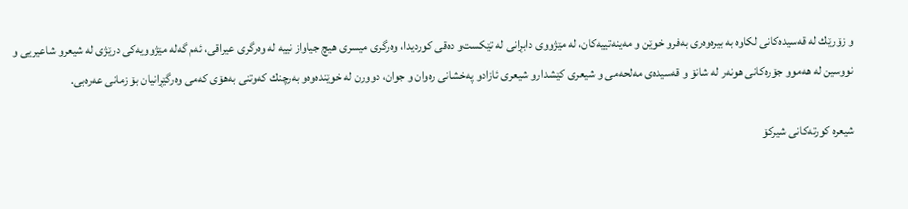و زۆرێك له‌ قه‌سیده‌كانی‌ لكاوه‌ به‌ بیره‌وه‌ری‌ به‌فرو خوێن و مه‌ینه‌تییه‌كان، له‌ مێژووی‌ دابڕانی‌ له‌ تێكست‌و ده‌قی‌ كوردیدا، وه‌رگری‌ میسری‌ هیچ جیاواز نییه‌ له‌ وه‌رگری‌ عیراقی‌، ئه‌م گه‌له‌ مێژوویه‌كی‌ درێژی‌ له‌ شیعرو شاعیریی‌ و نووسین له‌ هه‌موو جۆره‌كانی‌ هونه‌ر له‌ شانۆ و قه‌سیده‌ی‌ مه‌لحه‌می‌ و شیعری‌ كێشدارو شیعری‌ ئازاد‌و په‌خشانی‌ ره‌وان و جوان، دوورن له‌ خوێنده‌وه‌و به‌رچنك كه‌وتنی‌ به‌هۆی‌ كه‌می‌ وه‌رگێڕانیان بۆ زمانی‌ عه‌ره‌بی‌.

شیعره‌ كورته‌كانی‌ شیركۆ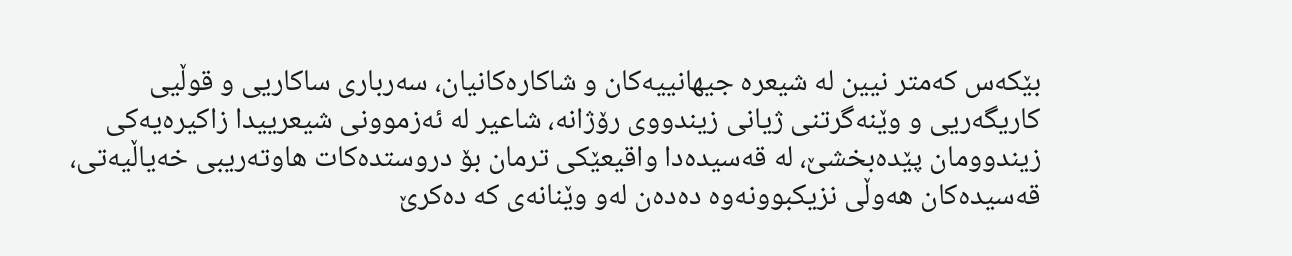بێكه‌س كه‌متر نیین له‌ شیعره‌ جیهانییه‌كان و شاكاره‌كانیان، سه‌رباری‌ ساكاریی‌ و قوڵیی‌ كاریگه‌ریی و وێنه‌گرتنی‌ ژیانی‌ زیندووی رۆژانه‌، شاعیر له‌ ئه‌زموونی‌ شیعرییدا زاكیره‌یه‌كی‌ زیندوومان پێده‌بخشێ، له‌ قه‌سیده‌دا واقیعێكی‌ ترمان بۆ دروستده‌كات هاوته‌ریبی‌ خه‌یاڵیه‌تی‌، قه‌سیده‌كان هه‌وڵی‌ نزیكبوونه‌وه‌ ده‌ده‌ن له‌و وێنانه‌ی‌ كه‌ ده‌كرێ‌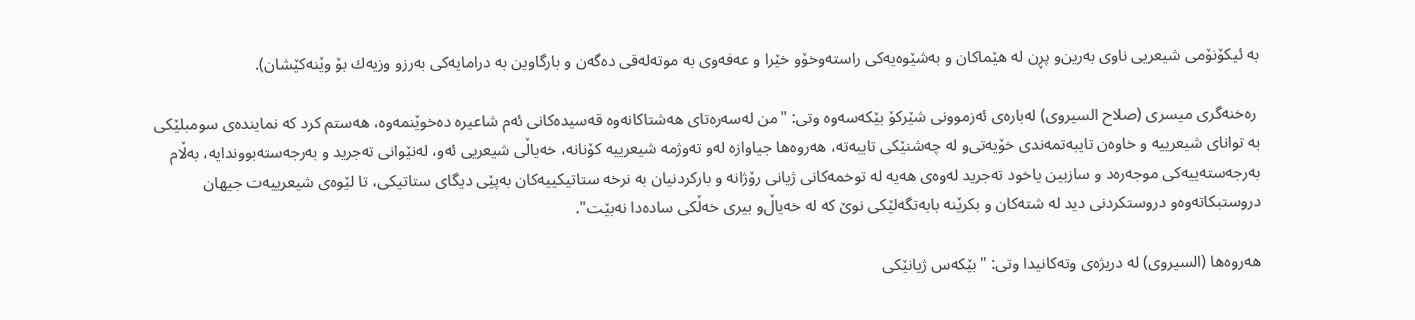به‌ ئیكۆنۆمی‌ شیعریی‌ ناوی‌ به‌رین‌و پڕن له‌ هێماكان ‌و به‌شێوه‌یه‌كی‌ راسته‌وخۆو خێرا و عه‌فه‌وی‌ به‌ موته‌له‌قی‌ ده‌گه‌ن و بارگاوین به‌ درامایه‌كی‌ به‌رز‌و وزیه‌ك بۆ وێنه‌كێشان).

 ره‌خنه‌گری‌ میسری‌ (صلاح السیروی) له‌باره‌ی‌ ئه‌زموونی‌ شێركۆ بێكه‌سه‌وه‌ وتی‌: "من له‌سه‌ره‌تای‌ هه‌شتاكانه‌وه‌ قه‌سیده‌كانی‌ ئه‌م شاعیره‌ ده‌خوێنمه‌وه‌، هه‌ستم كرد كه‌ نماینده‌ی‌ سومبلێكی‌ به‌ توانای‌ شیعرییه‌ و خاوه‌ن تایبه‌تمه‌ندی‌ خۆیه‌تی‌‌و له‌ چه‌شنێكی‌ تایبه‌ته‌، هه‌روه‌ها جیاوازه‌ له‌و ته‌وژمه‌ شیعرییه‌ كۆنانه‌، خه‌یاڵی‌ شیعریی‌ ئه‌و، له‌نێوانی‌ ته‌جرید و به‌رجه‌سته‌بووندایه‌، به‌ڵام به‌رجه‌سته‌ییه‌كی‌ موجه‌ره‌د و سازبین یاخود ته‌جرید له‌وه‌ی‌ هه‌یه‌ له‌ توخمه‌كانی‌ ژیانی‌ رۆژانه‌ و باركردنیان به‌ نرخه‌ ستاتیكییه‌كان به‌پێی‌ دیگای‌ ستاتیكی‌، تا لێوه‌ی‌ شیعرییه‌ت جیهان دروستبكاته‌وه‌و دروستكردنی‌ دید له‌ شته‌كان و بكرێنه‌ بابه‌تگه‌لێكی‌ نوێ‌ كه‌ له‌ خه‌یاڵ‌و بیری‌ خه‌ڵكی‌ ساده‌دا نه‌بێت".

هه‌روه‌ها (السیروی) له‌ دریژه‌ی‌ وته‌كانیدا وتی‌: "بێكه‌س ژیانێكی‌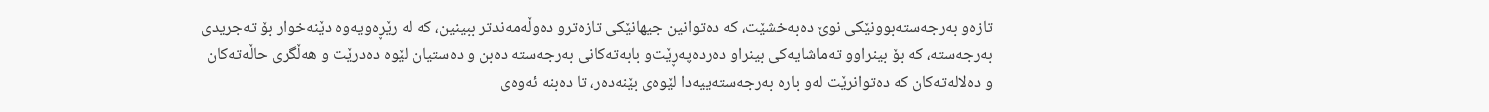تازه‌و به‌رجه‌سته‌بوونێكی‌ نوێ‌ ده‌به‌خشێت، كه‌ ده‌توانین جیهانێكی‌ تازه‌تر‌و ده‌وڵه‌مه‌ندتر ببینین، كه‌ له‌ رێڕه‌ویه‌وه‌ دێنه‌خوار بۆ ته‌جریدی به‌رجه‌سته‌، كه‌ بۆ بینراو‌و ته‌ماشایه‌كی‌ بینراو ده‌رده‌په‌ڕێت‌و بابه‌ته‌كانی‌ به‌رجه‌سته‌ ده‌بن و ده‌ستیان لێوه‌ ده‌درێت و هه‌ڵگری‌ حاڵه‌ته‌كان و ده‌لاله‌ته‌كان كه‌ ده‌توانرێت له‌و باره‌ به‌رجه‌سته‌ییه‌دا لێوه‌ی‌ بێنه‌ده‌ر، تا ده‌بنه‌ ئه‌وه‌ی‌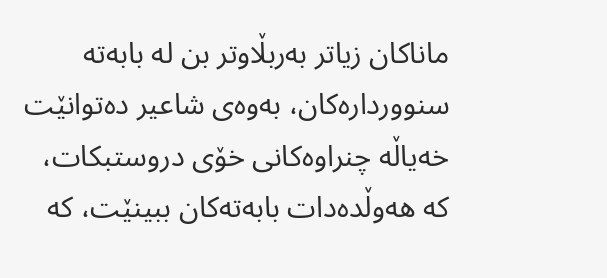ماناكان زیاتر به‌ربڵاوتر بن له‌ بابه‌ته‌ سنوورداره‌كان، به‌وه‌ی‌ شاعیر ده‌توانێت خه‌یاڵه‌ چنراوه‌كانی‌ خۆی‌ دروستبكات، كه‌ هه‌وڵده‌دات بابه‌ته‌كان ببینێت، كه‌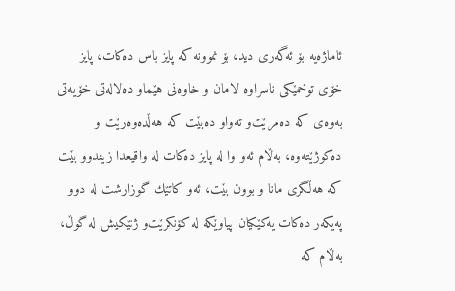ئاماژه‌یه‌ بۆ ئه‌گه‌ری‌ دید، بۆ نموونه‌ كه‌ پایز باس ده‌كات، پایز خۆی‌ توخمێكی‌ ناسراوه‌ لامان و خاوه‌نی‌ هێماو ده‌لاله‌تی‌ خۆیه‌تی‌ به‌وه‌ی‌ كه‌ ده‌مرێت‌و ته‌واو ده‌بێت كه‌ هه‌ڵده‌وه‌رێت و ده‌كوژێته‌وه‌، به‌ڵام ئه‌و وا له‌ پایز ده‌كات له‌ واقیعدا زیندوو بێت كه‌ هه‌ڵگری‌ مانا و بوون بێت، ئه‌و كاتێك گوزارشت له‌ دوو په‌یكه‌ر ده‌كات یه‌كێكیان پیاوێكه‌ له‌ كۆنكرێت‌و ژنێكیش له‌ گوڵ، به‌ڵام كه‌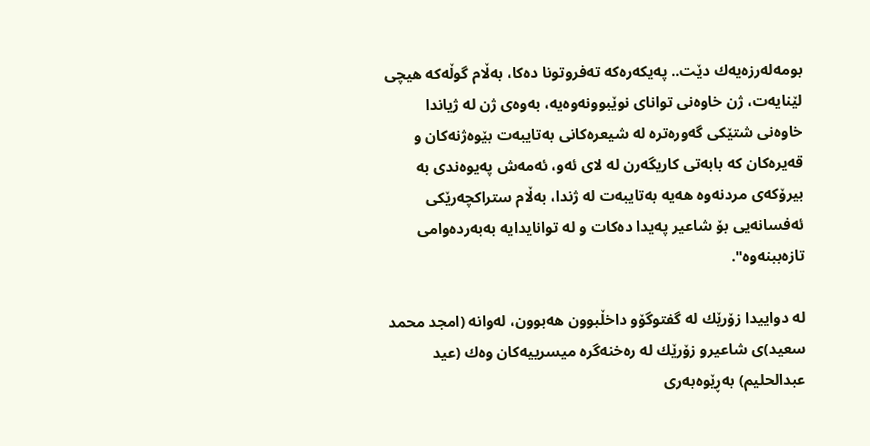بومه‌له‌رزه‌یه‌ك دێت.. په‌یكه‌ره‌كه‌ ته‌فروتونا ده‌كا، به‌ڵام گوڵه‌كه‌ هیچی‌ لێنایه‌ت، ژن خاوه‌نی‌ توانای‌ نوێبوونه‌وه‌یه‌، به‌وه‌ی‌ ژن له‌ ژیاندا خاوه‌نی‌ شتێكی‌ گه‌وره‌تره‌ له‌ شیعره‌كانی به‌تایبه‌ت بێوه‌ژنه‌كان و قه‌یره‌كان كه‌ بابه‌تی‌ كاریگه‌رن له‌ لای‌ ئه‌و، ئه‌مه‌ش په‌یوه‌ندی‌ به‌ بیرۆكه‌ی‌ مردنه‌وه‌ هه‌یه‌ به‌تایبه‌ت له‌ ژندا، به‌ڵام ستراكچه‌رێكی‌ ئه‌فسانه‌یی‌ بۆ شاعیر په‌یدا ده‌كات و له‌ توانایدایه‌ به‌به‌رده‌وامی‌ تازه‌ببنه‌وه‌".

له‌ دواییدا زۆرێك له‌ گفتوگۆو داخڵبوون هه‌بوون، له‌وانه‌ (امجد محمد سعید)ی‌ شاعیرو زۆرێك له‌ ره‌خنه‌گره‌ میسرییه‌كان وه‌ك (عید عبدالحلیم) به‌ڕێوه‌به‌ری‌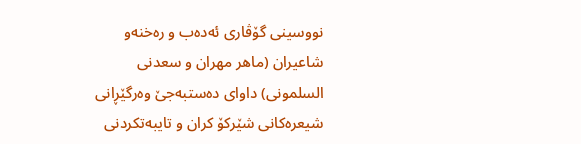نووسینی‌ گۆڤاری‌ ئه‌ده‌ب و ره‌خنه‌‌و شاعیران (ماهر مهران و سعدنی السلمونی) داوای‌ ده‌ستبه‌جێ وه‌رگێڕانی‌ شیعره‌كانی‌ شێركۆ كران ‌و تایبه‌تكردنی‌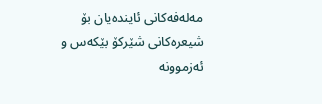مه‌له‌فه‌كانی‌ ئاینده‌یان بۆ شیعره‌كانی‌ شێركۆ بێكه‌س ‌و ئه‌زموونه‌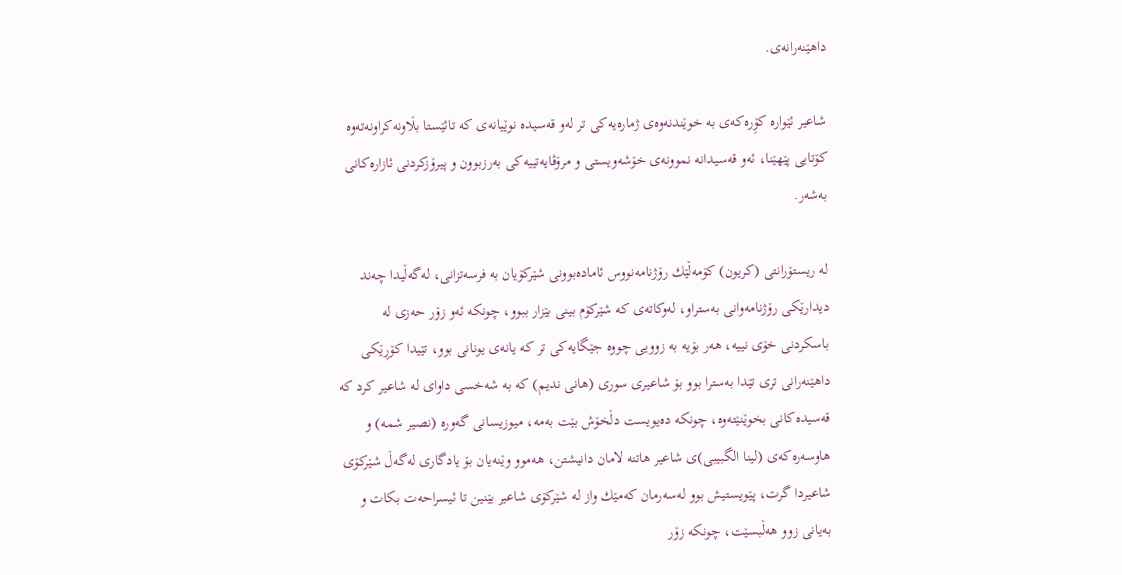داهێنه‌رانه‌ی‌.

شاعیر ئێواره‌ كۆِره‌كه‌ی‌ به‌ خوێندنه‌وه‌ی‌ ژماره‌یه‌كی‌ تر له‌و قه‌سیده‌ نوێیانه‌ی‌ كه‌ تائێستا بڵاونه‌كراونه‌ته‌وه‌ كۆتایی‌ پێهێنا، ئه‌و قه‌سیدانه‌ نموونه‌ی‌ خۆشه‌ویستی‌ و مرۆڤایه‌تییه‌كی‌ به‌رزبوون و پیرۆزكردنی‌ ئازاره‌كانی‌ به‌شه‌ر.

له‌ ریستۆرانتی‌ (كریون) كۆمه‌ڵێك رۆژنامه‌نووس ئاماده‌بوونی‌ شێركۆیان به‌ فرسه‌تزانی‌، له‌گه‌ڵیدا چه‌ند دیدارێكی‌ رۆژنامه‌وانی‌ به‌ستراو، له‌وكاته‌ی‌ كه‌ شێركۆم بینی‌ بێزار ببوو، چونكه‌ ئه‌و زۆر حه‌زی‌ له‌ باسكردنی‌ خۆی‌ نییه‌، هه‌ر بۆیه‌ به‌ زوویی‌ چووه‌ جێگایه‌كی‌ تر كه‌ یانه‌ی‌ یونانی‌ بوو، تێیدا كۆڕێكی‌ داهێنه‌رانی‌ تری‌ تێدا به‌سترا بوو بۆ شاعیری‌ سوری‌ (هانی‌ ندیم) كه‌ به‌ شه‌خسی‌ داوای‌ له‌ شاعیر كرد كه‌ قه‌سیده‌كانی‌ بخوێنێته‌وه‌، چونكه‌ ده‌یویست دڵخۆش بێت به‌مه‌، میوزیسانی‌ گه‌وره‌ (نصیر شمه‌) و هاوسه‌ره‌كه‌ی‌ (لینا الگبیبی)ی‌ شاعیر هاتنه‌ لامان دانیشتن، هه‌موو وێنه‌یان بۆ یادگاری‌ له‌گه‌ڵ شێركۆی‌ شاعیردا گرت، پێویستیش بوو له‌سه‌رمان كه‌مێك واز له‌ شێركۆی‌ شاعیر بێنین تا ئیسراحه‌ت بكات و به‌یانی‌ زوو هه‌ڵبسێت، چونكه‌ زۆر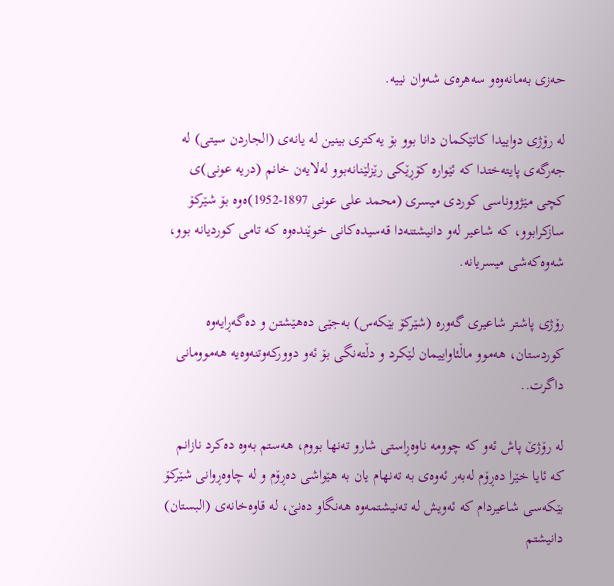حه‌زی‌ به‌مانه‌وه‌و سه‌هره‌ی‌ شه‌وان نییه‌.

له‌ رۆژی‌ دواییدا كاتێكمان دانا بوو بۆ یه‌كتری‌ بینین له‌ یانه‌ی‌ (الجاردن سیتی) له‌ جه‌رگه‌ی‌ پایته‌ختدا كه‌ ئێواره‌ كۆڕێكی‌ رێزلێنانه‌بوو له‌لایه‌ن خانم (دریه‌ عونی)ی‌ كچی‌ مێژووناسی‌ كوردی‌ میسری‌ (محمد علی عونی 1897-1952)ه‌وه‌ بۆ شێركۆ سازكرابوو، كه‌ شاعیر له‌و دانیشتنه‌دا قه‌سیده‌كانی‌ خوێنده‌وه‌ كه‌ تامی‌ كوردیانه‌ بوو، شه‌وه‌كه‌شی‌ میسریانه‌.

رۆژی‌ پاشتر شاعیری‌ گه‌وره‌ (شێركۆ بێكه‌س) به‌جێی‌ ده‌هێشتن و ده‌گه‌ڕایه‌وه‌ كوردستان، هه‌موو ماڵئاواییمان لێكرد و دڵته‌نگی‌ بۆ ئه‌و دووركه‌وتنه‌وه‌یه‌ هه‌موومانی‌ داگرت..

له‌ رۆژێ‌ پاش ئه‌و كه‌ چوومه‌ ناوه‌ڕاستی‌ شارو ته‌نها بووم، هه‌ستم به‌وه‌ ده‌كرد نازانم كه‌ ئایا خێرا ده‌ڕۆم له‌به‌ر ئه‌وه‌ی‌ به‌ ته‌نهام یان به‌ هێواشی‌ ده‌ڕۆم و له‌ چاوه‌ڕوانی‌ شێركۆ بێكه‌سی‌ شاعیردام كه‌ ئه‌ویش له‌ ته‌نیشتمه‌وه‌ هه‌نگاو ده‌نێ‌، له‌ قاوه‌خانه‌ی‌ (البستان) دانیشتم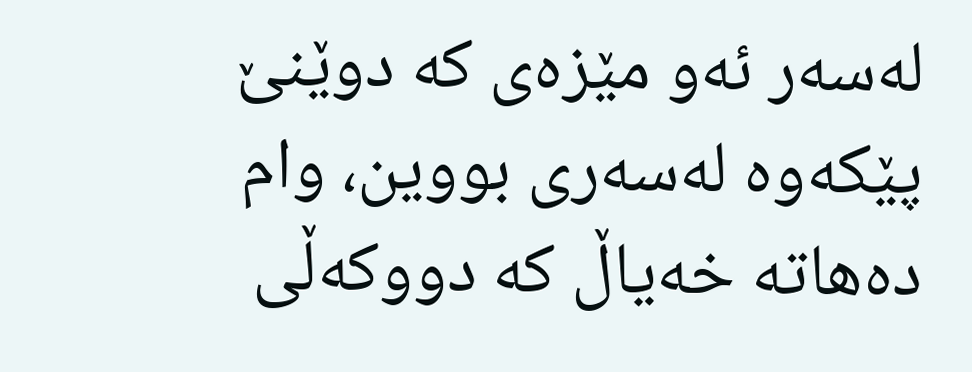له‌سه‌ر ئه‌و مێزه‌ی‌ كه‌ دوێنێ‌ پێكه‌وه‌ له‌سه‌ری‌ بووین، وام ده‌هاته‌ خه‌یاڵ كه‌ دووكه‌ڵی‌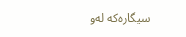سیگاره‌كه‌ له‌و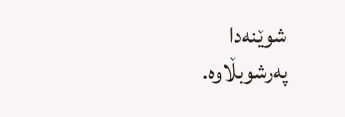شوێنه‌دا په‌رشوبڵاوه‌.